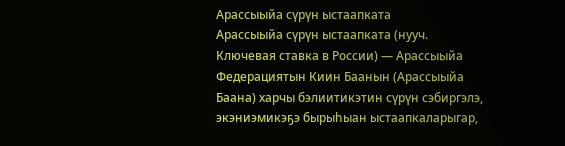Арассыыйа сүрүн ыстаапката
Арассыыйа сүрүн ыстаапката (нууч. Ключевая ставка в России) — Арассыыйа Федерациятын Киин Баанын (Арассыыйа Баана) харчы бэлиитикэтин сүрүн сэбиргэлэ, экэниэмикэҕэ бырыһыан ыстаапкаларыгар,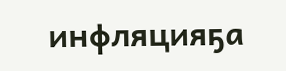инфляцияҕа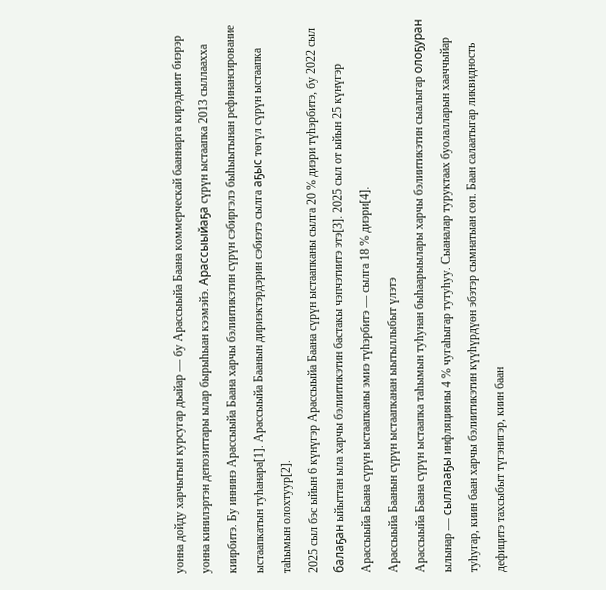уонна дойду харчытын курсугар дьайар — бу Арассыыйа Баана коммерческай бааннарга кирэдьиит биэрэр уонна кинилэртэн депозиттары ылар бырыһыан кээмэйэ. Арассыыйаҕа сүрүн ыстаапка 2013 сыллаахха киирбитэ. Бу иннинэ Арассыыйа Баана харчы бэлиитикэтин сүрүн сэбиргэлэ быһыытынан рефинансирование ыстаапкатын туһанара[1]. Арассыыйа Баанын дириэктэрдэрин сэбиэтэ сылга аҕыс төгүл сүрүн ыстаапка таһымын олохтуур[2].
2025 сыл бэс ыйын 6 күнүгэр Арассыыйа Баана сүрүн ыстаапканы сылга 20 % диэри түһэрбитэ, бу 2022 сыл балаҕан ыйыттан ыла харчы бэлиитикэтин бастакы чэпчэтиитэ этэ[3]. 2025 сыл от ыйын 25 күнүгэр Арассыыйа Баана сүрүн ыстаапканы эмиэ түһэрбитэ — сылга 18 % диэри[4].
Арассыыйа Баанын сүрүн ыстаапканан ыытыллыбыт үлэтэ
Арассыыйа Баана сүрүн ыстаапка таһымын туһунан быһаарыылары харчы бэлиитикэтин сыалыгар олоҕуран ылынар — сыллааҕы инфляцияны 4 % чугаһыгар тутуһуу. Сыаналар туруктаах буолалларын хааччыйар туһугар, киин баан харчы бэлиитикэтин күүһүрдүөн эбэтэр сымнатыан сөп. Баан салаатыгар ликвидность дефицитэ тахсыбыт түгэнигэр, киин баан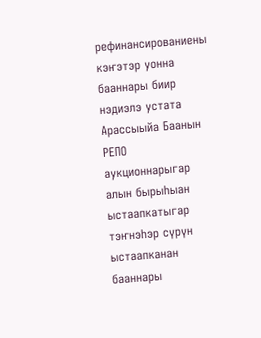рефинансированиены кэҥэтэр уонна бааннары биир нэдиэлэ устата Арассыыйа Баанын РЕПО аукционнарыгар алын бырыһыан ыстаапкатыгар тэҥнэһэр сүрүн ыстаапканан бааннары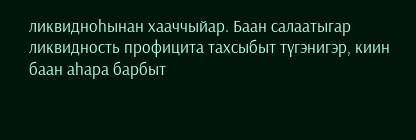ликвидноһынан хааччыйар. Баан салаатыгар ликвидность профицита тахсыбыт түгэнигэр, киин баан аһара барбыт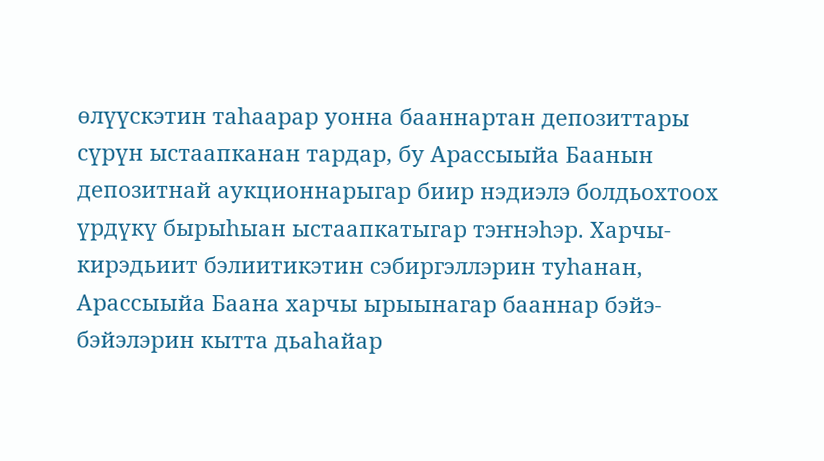өлүүскэтин таһаарар уонна бааннартан депозиттары сүрүн ыстаапканан тардар, бу Арассыыйа Баанын депозитнай аукционнарыгар биир нэдиэлэ болдьохтоох үрдүкү бырыһыан ыстаапкатыгар тэҥнэһэр. Харчы-кирэдьиит бэлиитикэтин сэбиргэллэрин туһанан, Арассыыйа Баана харчы ырыынагар бааннар бэйэ-бэйэлэрин кытта дьаһайар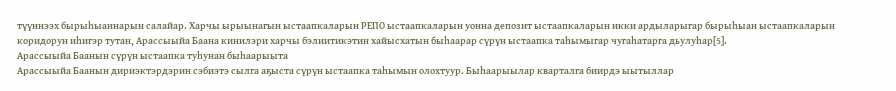түүннээх бырыһыаннарын салайар. Харчы ырыынагын ыстаапкаларын РЕПО ыстаапкаларын уонна депозит ыстаапкаларын икки ардыларыгар бырыһыан ыстаапкаларын коридорун иһигэр тутан, Арассыыйа Баана кинилэри харчы бэлиитикэтин хайысхатын быһаарар сүрүн ыстаапка таһымыгар чугаһатарга дьулуһар[5].
Арассыыйа Баанын сүрүн ыстаапка туһунан быһаарыыта
Арассыыйа Баанын дириэктэрдэрин сэбиэтэ сылга аҕыста сүрүн ыстаапка таһымын олохтуур. Быһаарыылар кварталга биирдэ ыытыллар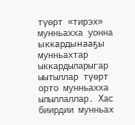түөрт «тирэх» мунньахха уонна ыккардынааҕы мунньахтар ыккардыларыгар ыытыллар түөрт орто мунньахха ылыллаллар. Хас биирдии мунньах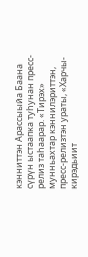кэнниттэн Арассыыйа Баана сүрүн ыстаапка туһунан пресс-релиз таһаарар. «Тирэх» мунньахтар кэннилэриттэн, пресс-релизтэн ураты, «Харчы-кирэдьиит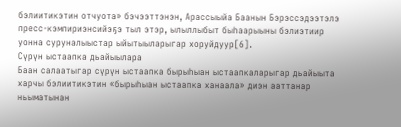бэлиитикэтин отчуота» бэчээттэнэн, Арассыыйа Баанын Бэрэссэдээтэлэ пресс-кэмпириэнсийэҕэ тыл этэр, ылыллыбыт быһаарыыны бэлиэтиир уонна суруналыыстар ыйытыыларыгар хоруйдуур[6].
Сүрүн ыстаапка дьайыылара
Баан салаатыгар сүрүн ыстаапка бырыһыан ыстаапкаларыгар дьайыыта харчы бэлиитикэтин «бырыһыан ыстаапка ханаала» диэн ааттанар ньыматынан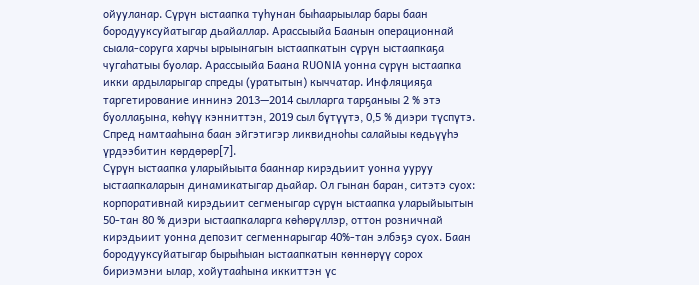ойууланар. Сүрүн ыстаапка туһунан быһаарыылар бары баан бородууксуйатыгар дьайаллар. Арассыыйа Баанын операционнай сыала-соруга харчы ырыынагын ыстаапкатын сүрүн ыстаапкаҕа чугаһатыы буолар. Арассыыйа Баана RUONIA уонна сүрүн ыстаапка икки ардыларыгар спреды (уратытын) кыччатар. Инфляцияҕа таргетирование иннинэ 2013—2014 сылларга тарҕаныы 2 % этэ буоллаҕына, көһүү кэнниттэн, 2019 сыл бүтүүтэ, 0,5 % диэри түспүтэ. Спред намтааһына баан эйгэтигэр ликвидноһы салайыы көдьүүһэ үрдээбитин көрдөрөр[7].
Сүрүн ыстаапка уларыйыыта бааннар кирэдьиит уонна ууруу ыстаапкаларын динамикатыгар дьайар. Ол гынан баран, ситэтэ суох: корпоративнай кирэдьиит сегменыгар сүрүн ыстаапка уларыйыытын 50-тан 80 % диэри ыстаапкаларга көһөрүллэр, оттон розничнай кирэдьиит уонна депозит сегменнарыгар 40%-тан элбэҕэ суох. Баан бородууксуйатыгар бырыһыан ыстаапкатын көннөрүү сорох бириэмэни ылар, хойутааһына иккиттэн үс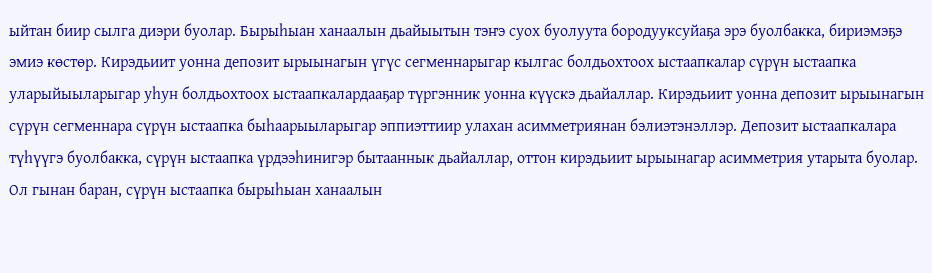ыйтан биир сылга диэри буолар. Бырыһыан ханаалын дьайыытын тэҥэ суох буолуута бородууксуйаҕа эрэ буолбакка, бириэмэҕэ эмиэ көстөр. Кирэдьиит уонна депозит ырыынагын үгүс сегменнарыгар кылгас болдьохтоох ыстаапкалар сүрүн ыстаапка уларыйыыларыгар уһун болдьохтоох ыстаапкалардааҕар түргэнник уонна күүскэ дьайаллар. Кирэдьиит уонна депозит ырыынагын сүрүн сегменнара сүрүн ыстаапка быһаарыыларыгар эппиэттиир улахан асимметриянан бэлиэтэнэллэр. Депозит ыстаапкалара түһүүгэ буолбакка, сүрүн ыстаапка үрдээһинигэр бытааннык дьайаллар, оттон кирэдьиит ырыынагар асимметрия утарыта буолар. Ол гынан баран, сүрүн ыстаапка бырыһыан ханаалын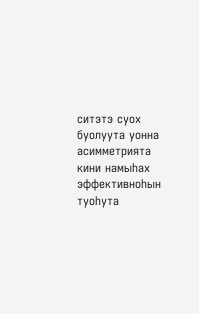ситэтэ суох буолуута уонна асимметрията кини намыһах эффективноһын туоһута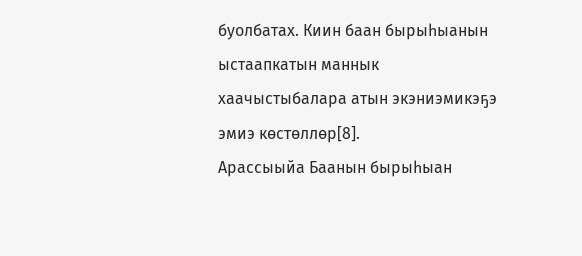буолбатах. Киин баан бырыһыанын ыстаапкатын маннык хаачыстыбалара атын экэниэмикэҕэ эмиэ көстөллөр[8].
Арассыыйа Баанын бырыһыан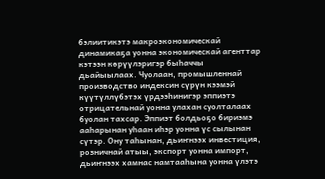бэлиитикэтэ макроэкономическай динамикаҕа уонна экономическай агенттар кэтээн көрүүлэригэр быһаччы дьайыылаах. Чуолаан, промышленнай производство индексин сүрүн кээмэй күүтүллүбэтэх үрдээһинигэр эппиэтэ отрицательнай уонна улахан суолталаах буолан тахсар. Эппиэт болдьоҕо бириэмэ ааһарынан уһаан иһэр уонна үс сылынан сүтэр. Ону таһынан, дьиҥнээх инвестиция, розничнай атыы, экспорт уонна импорт, дьиҥнээх хамнас намтааһына уонна үлэтэ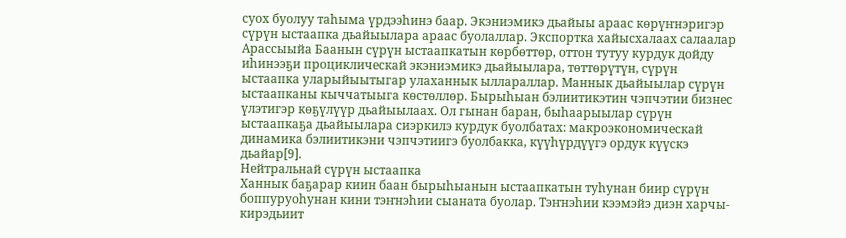суох буолуу таһыма үрдээһинэ баар. Экэниэмикэ дьайыы араас көрүҥнэригэр сүрүн ыстаапка дьайыылара араас буолаллар. Экспортка хайысхалаах салаалар Арассыыйа Баанын сүрүн ыстаапкатын көрбөттөр, оттон тутуу курдук дойду иһинээҕи проциклическай экэниэмикэ дьайыылара, төттөрүтүн, сүрүн ыстаапка уларыйыытыгар улаханнык ыллараллар. Маннык дьайыылар сүрүн ыстаапканы кыччатыыга көстөллөр. Бырыһыан бэлиитикэтин чэпчэтии бизнес үлэтигэр көҕүлүүр дьайыылаах. Ол гынан баран, быһаарыылар сүрүн ыстаапкаҕа дьайыылара сиэркилэ курдук буолбатах: макроэкономическай динамика бэлиитикэни чэпчэтиигэ буолбакка, күүһүрдүүгэ ордук күүскэ дьайар[9].
Нейтральнай сүрүн ыстаапка
Ханнык баҕарар киин баан бырыһыанын ыстаапкатын туһунан биир сүрүн боппуруоһунан кини тэҥнэһии сыаната буолар. Тэҥнэһии кээмэйэ диэн харчы-кирэдьиит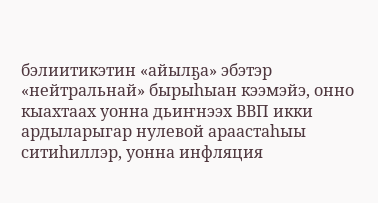бэлиитикэтин «айылҕа» эбэтэр «нейтральнай» бырыһыан кээмэйэ, онно кыахтаах уонна дьиҥнээх ВВП икки ардыларыгар нулевой араастаһыы ситиһиллэр, уонна инфляция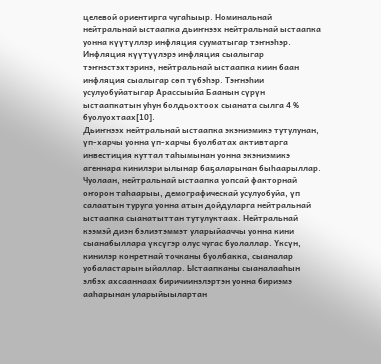целевой ориентирга чугаһыыр. Номинальнай нейтральнай ыстаапка дьиҥнээх нейтральнай ыстаапка уонна күүтүллэр инфляция сууматыгар тэҥнэһэр. Инфляция күүтүүлэрэ инфляция сыалыгар тэҥнэстэхтэринэ, нейтральнай ыстаапка киин баан инфляция сыалыгар сөп түбэһэр. Тэҥнэһии усулуобуйатыгар Арассыыйа Баанын сүрүн ыстаапкатын уһун болдьохтоох сыаната сылга 4 % буолуохтаах[10].
Дьиҥнээх нейтральнай ыстаапка экэниэмикэ тутулунан, үп-харчы уонна үп-харчы буолбатах активтарга инвестиция куттал таһымынан уонна экэниэмикэ агеннара кинилэри ылынар баҕаларынан быһаарыллар. Чуолаан, нейтральнай ыстаапка уопсай факторнай оҥорон таһаарыы, демографическай усулуобуйа, үп салаатын туруга уонна атын дойдуларга нейтральнай ыстаапка сыанатыттан тутулуктаах. Нейтральнай кээмэй диэн бэлиэтэммэт уларыйааччы уонна кини сыанабыллара үксүгэр олус чугас буолаллар. Үксүн, кинилэр конретнай точканы буолбакка, сыаналар уобаластарын ыйаллар. Ыстаапканы сыаналааһын элбэх ахсааннаах биричиинэлэртэн уонна бириэмэ ааһарынан уларыйыылартан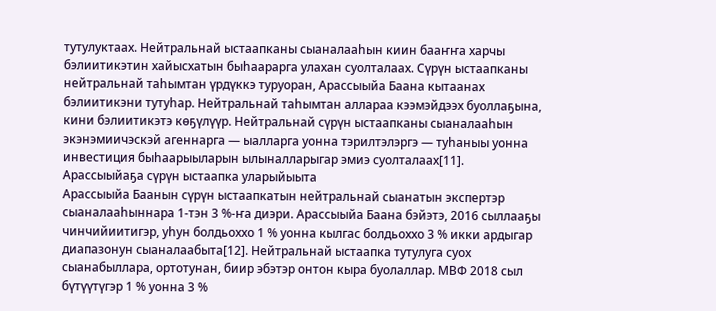тутулуктаах. Нейтральнай ыстаапканы сыаналааһын киин бааҥҥа харчы бэлиитикэтин хайысхатын быһаарарга улахан суолталаах. Сүрүн ыстаапканы нейтральнай таһымтан үрдүккэ туруоран, Арассыыйа Баана кытаанах бэлиитикэни тутуһар. Нейтральнай таһымтан аллараа кээмэйдээх буоллаҕына, кини бэлиитикэтэ көҕүлүүр. Нейтральнай сүрүн ыстаапканы сыаналааһын экэнэмиичэскэй агеннарга — ыалларга уонна тэрилтэлэргэ — туһаныы уонна инвестиция быһаарыыларын ылыналларыгар эмиэ суолталаах[11].
Арассыыйаҕа сүрүн ыстаапка уларыйыыта
Арассыыйа Баанын сүрүн ыстаапкатын нейтральнай сыанатын экспертэр сыаналааһыннара 1-тэн 3 %-ҥа диэри. Арассыыйа Баана бэйэтэ, 2016 сыллааҕы чинчийиитигэр, уһун болдьоххо 1 % уонна кылгас болдьоххо 3 % икки ардыгар диапазонун сыаналаабыта[12]. Нейтральнай ыстаапка тутулуга суох сыанабыллара, ортотунан, биир эбэтэр онтон кыра буолаллар. МВФ 2018 сыл бүтүүтүгэр 1 % уонна 3 %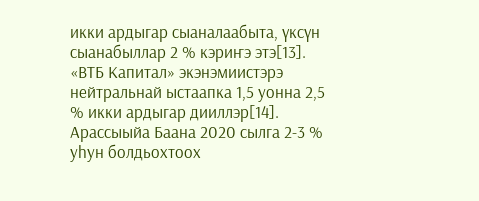икки ардыгар сыаналаабыта, үксүн сыанабыллар 2 % кэриҥэ этэ[13]. «ВТБ Капитал» экэнэмиистэрэ нейтральнай ыстаапка 1,5 уонна 2,5 % икки ардыгар дииллэр[14]. Арассыыйа Баана 2020 сылга 2-3 % уһун болдьохтоох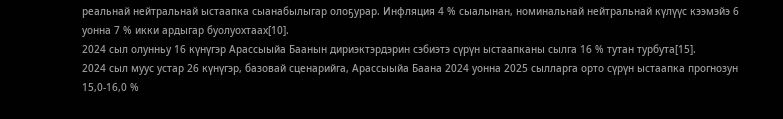реальнай нейтральнай ыстаапка сыанабылыгар олоҕурар. Инфляция 4 % сыалынан, номинальнай нейтральнай күлүүс кээмэйэ 6 уонна 7 % икки ардыгар буолуохтаах[10].
2024 сыл олунньу 16 күнүгэр Арассыыйа Баанын дириэктэрдэрин сэбиэтэ сүрүн ыстаапканы сылга 16 % тутан турбута[15].
2024 сыл муус устар 26 күнүгэр, базовай сценарийга, Арассыыйа Баана 2024 уонна 2025 сылларга орто сүрүн ыстаапка прогнозун 15,0-16,0 %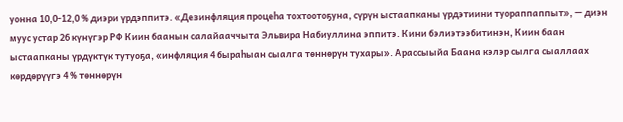уонна 10,0-12,0 % диэри үрдэппитэ. «Дезинфляция процеһа тохтоотоҕуна, сүрүн ыстаапканы үрдэтиини туораппаппыт», — диэн муус устар 26 күнүгэр РФ Киин баанын салайааччыта Эльвира Набиуллина эппитэ. Кини бэлиэтээбитинэн, Киин баан ыстаапканы үрдүктүк тутуоҕа, «инфляция 4 быраһыан сыалга төннөрүн тухары». Арассыыйа Баана кэлэр сылга сыаллаах көрдөрүүгэ 4 % төннөрүн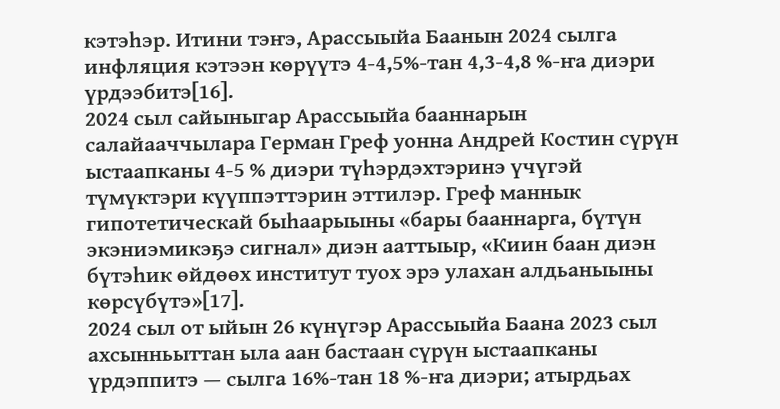кэтэһэр. Итини тэҥэ, Арассыыйа Баанын 2024 сылга инфляция кэтээн көрүүтэ 4-4,5%-тан 4,3-4,8 %-ҥа диэри үрдээбитэ[16].
2024 сыл сайыныгар Арассыыйа бааннарын салайааччылара Герман Греф уонна Андрей Костин сүрүн ыстаапканы 4-5 % диэри түһэрдэхтэринэ үчүгэй түмүктэри күүппэттэрин эттилэр. Греф маннык гипотетическай быһаарыыны «бары бааннарга, бүтүн экэниэмикэҕэ сигнал» диэн ааттыыр, «Киин баан диэн бүтэһик өйдөөх институт туох эрэ улахан алдьаныыны көрсүбүтэ»[17].
2024 сыл от ыйын 26 күнүгэр Арассыыйа Баана 2023 сыл ахсынньыттан ыла аан бастаан сүрүн ыстаапканы үрдэппитэ — сылга 16%-тан 18 %-ҥа диэри; атырдьах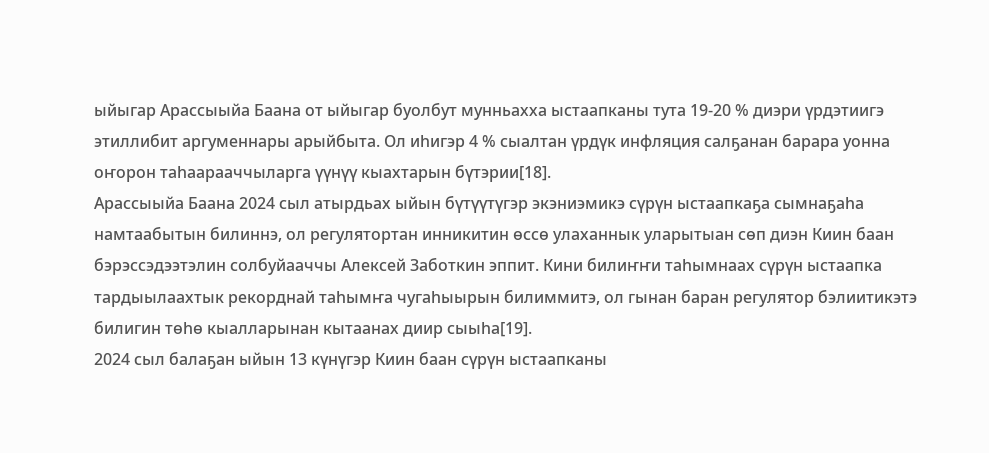ыйыгар Арассыыйа Баана от ыйыгар буолбут мунньахха ыстаапканы тута 19-20 % диэри үрдэтиигэ этиллибит аргуменнары арыйбыта. Ол иһигэр 4 % сыалтан үрдүк инфляция салҕанан барара уонна оҥорон таһаарааччыларга үүнүү кыахтарын бүтэрии[18].
Арассыыйа Баана 2024 сыл атырдьах ыйын бүтүүтүгэр экэниэмикэ сүрүн ыстаапкаҕа сымнаҕаһа намтаабытын билиннэ, ол регулятортан инникитин өссө улаханнык уларытыан сөп диэн Киин баан бэрэссэдээтэлин солбуйааччы Алексей Заботкин эппит. Кини билиҥҥи таһымнаах сүрүн ыстаапка тардыылаахтык рекорднай таһымҥа чугаһыырын билиммитэ, ол гынан баран регулятор бэлиитикэтэ билигин төһө кыалларынан кытаанах диир сыыһа[19].
2024 сыл балаҕан ыйын 13 күнүгэр Киин баан сүрүн ыстаапканы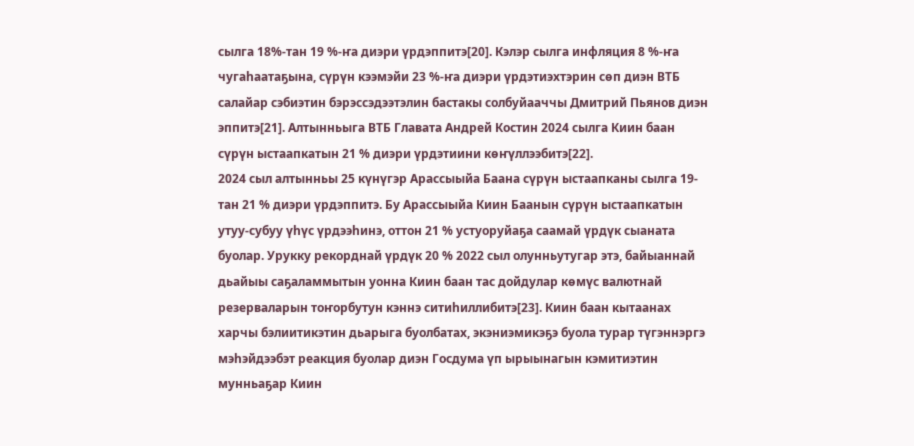сылга 18%-тан 19 %-ҥа диэри үрдэппитэ[20]. Кэлэр сылга инфляция 8 %-ҥа чугаһаатаҕына, сүрүн кээмэйи 23 %-ҥа диэри үрдэтиэхтэрин сөп диэн ВТБ салайар сэбиэтин бэрэссэдээтэлин бастакы солбуйааччы Дмитрий Пьянов диэн эппитэ[21]. Алтынньыга ВТБ Главата Андрей Костин 2024 сылга Киин баан сүрүн ыстаапкатын 21 % диэри үрдэтиини көҥүллээбитэ[22].
2024 сыл алтынньы 25 күнүгэр Арассыыйа Баана сүрүн ыстаапканы сылга 19-тан 21 % диэри үрдэппитэ. Бу Арассыыйа Киин Баанын сүрүн ыстаапкатын утуу-субуу үһүс үрдээһинэ, оттон 21 % устуоруйаҕа саамай үрдүк сыаната буолар. Урукку рекорднай үрдүк 20 % 2022 сыл олунньутугар этэ, байыаннай дьайыы саҕаламмытын уонна Киин баан тас дойдулар көмүс валютнай резерваларын тоҥорбутун кэннэ ситиһиллибитэ[23]. Киин баан кытаанах харчы бэлиитикэтин дьарыга буолбатах, экэниэмикэҕэ буола турар түгэннэргэ мэһэйдээбэт реакция буолар диэн Госдума үп ырыынагын кэмитиэтин мунньаҕар Киин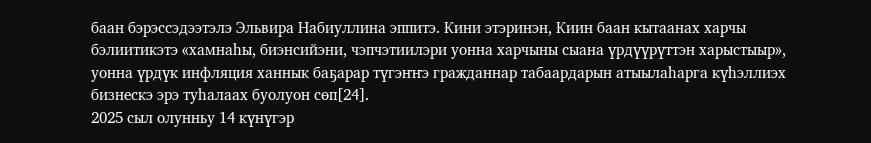баан бэрэссэдээтэлэ Эльвира Набиуллина эппитэ. Кини этэринэн, Киин баан кытаанах харчы бэлиитикэтэ «хамнаһы, биэнсийэни, чэпчэтиилэри уонна харчыны сыана үрдүүрүттэн харыстыыр», уонна үрдүк инфляция ханнык баҕарар түгэҥҥэ гражданнар табаардарын атыылаһарга күһэллиэх бизнескэ эрэ туһалаах буолуон сөп[24].
2025 сыл олунньу 14 күнүгэр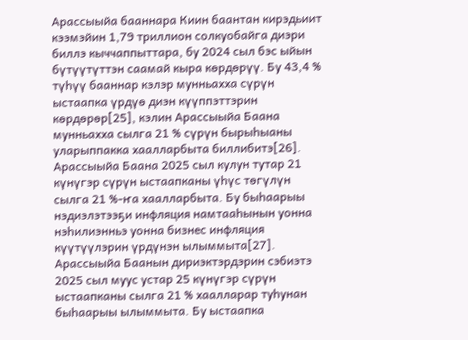Арассыыйа бааннара Киин баантан кирэдьиит кээмэйин 1,79 триллион солкуобайга диэри биллэ кыччаппыттара, бу 2024 сыл бэс ыйын бүтүүтүттэн саамай кыра көрдөрүү. Бу 43,4 % түһүү бааннар кэлэр мунньахха сүрүн ыстаапка үрдүө диэн күүппэттэрин көрдөрөр[25], кэлин Арассыыйа Баана мунньахха сылга 21 % сүрүн бырыһыаны уларыппакка хаалларбыта биллибитэ[26].
Арассыыйа Баана 2025 сыл кулун тутар 21 күнүгэр сүрүн ыстаапканы үһүс төгүлүн сылга 21 %-ҥа хаалларбыта. Бу быһаарыы нэдиэлэтээҕи инфляция намтааһынын уонна нэһилиэнньэ уонна бизнес инфляция күүтүүлэрин үрдүнэн ылыммыта[27].
Арассыыйа Баанын дириэктэрдэрин сэбиэтэ 2025 сыл муус устар 25 күнүгэр сүрүн ыстаапканы сылга 21 % хаалларар туһунан быһаарыы ылыммыта. Бу ыстаапка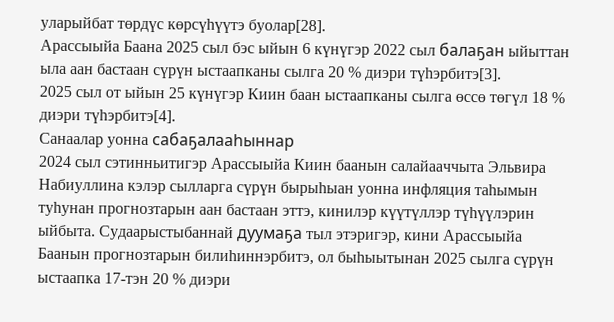уларыйбат төрдүс көрсүһүүтэ буолар[28].
Арассыыйа Баана 2025 сыл бэс ыйын 6 күнүгэр 2022 сыл балаҕан ыйыттан ыла аан бастаан сүрүн ыстаапканы сылга 20 % диэри түһэрбитэ[3].
2025 сыл от ыйын 25 күнүгэр Киин баан ыстаапканы сылга өссө төгүл 18 % диэри түһэрбитэ[4].
Санаалар уонна сабаҕалааһыннар
2024 сыл сэтинньитигэр Арассыыйа Киин баанын салайааччыта Эльвира Набиуллина кэлэр сылларга сүрүн бырыһыан уонна инфляция таһымын туһунан прогнозтарын аан бастаан эттэ, кинилэр күүтүллэр түһүүлэрин ыйбыта. Судаарыстыбаннай дуумаҕа тыл этэригэр, кини Арассыыйа Баанын прогнозтарын билиһиннэрбитэ, ол быһыытынан 2025 сылга сүрүн ыстаапка 17-тэн 20 % диэри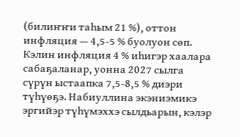(билиҥҥи таһым 21 %), оттон инфляция — 4,5-5 % буолуон сөп. Кэлин инфляция 4 % иһигэр хаалара сабаҕаланар, уонна 2027 сылга сүрүн ыстаапка 7,5-8,5 % диэри түһүөҕэ. Набиуллина экэниэмикэ эргийэр түһүмэххэ сылдьарын, кэлэр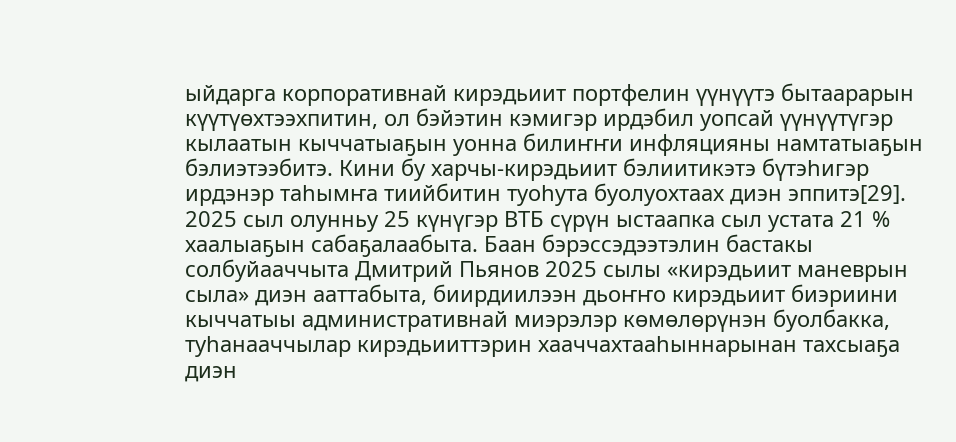ыйдарга корпоративнай кирэдьиит портфелин үүнүүтэ бытаарарын күүтүөхтээхпитин, ол бэйэтин кэмигэр ирдэбил уопсай үүнүүтүгэр кылаатын кыччатыаҕын уонна билиҥҥи инфляцияны намтатыаҕын бэлиэтээбитэ. Кини бу харчы-кирэдьиит бэлиитикэтэ бүтэһигэр ирдэнэр таһымҥа тиийбитин туоһута буолуохтаах диэн эппитэ[29].
2025 сыл олунньу 25 күнүгэр ВТБ сүрүн ыстаапка сыл устата 21 % хаалыаҕын сабаҕалаабыта. Баан бэрэссэдээтэлин бастакы солбуйааччыта Дмитрий Пьянов 2025 сылы «кирэдьиит маневрын сыла» диэн ааттабыта, биирдиилээн дьоҥҥо кирэдьиит биэриини кыччатыы административнай миэрэлэр көмөлөрүнэн буолбакка, туһанааччылар кирэдьииттэрин хааччахтааһыннарынан тахсыаҕа диэн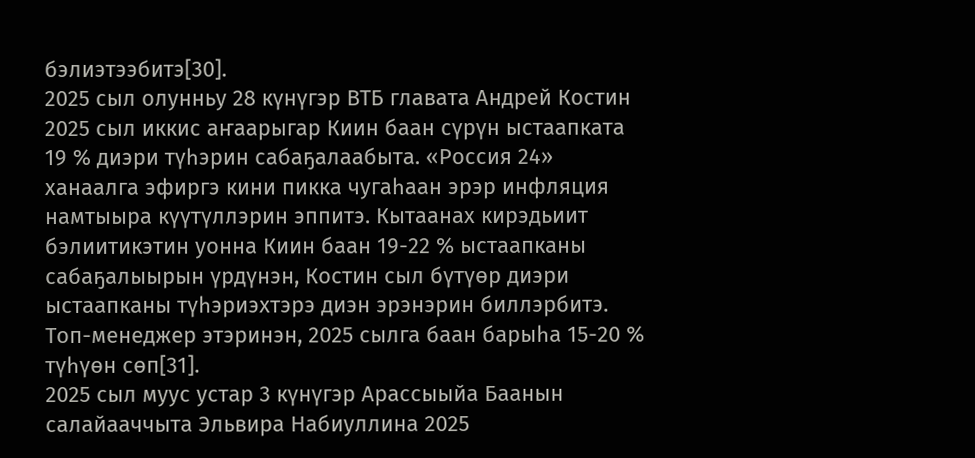бэлиэтээбитэ[30].
2025 сыл олунньу 28 күнүгэр ВТБ главата Андрей Костин 2025 сыл иккис аҥаарыгар Киин баан сүрүн ыстаапката 19 % диэри түһэрин сабаҕалаабыта. «Россия 24» ханаалга эфиргэ кини пикка чугаһаан эрэр инфляция намтыыра күүтүллэрин эппитэ. Кытаанах кирэдьиит бэлиитикэтин уонна Киин баан 19-22 % ыстаапканы сабаҕалыырын үрдүнэн, Костин сыл бүтүөр диэри ыстаапканы түһэриэхтэрэ диэн эрэнэрин биллэрбитэ. Топ-менеджер этэринэн, 2025 сылга баан барыһа 15-20 % түһүөн сөп[31].
2025 сыл муус устар 3 күнүгэр Арассыыйа Баанын салайааччыта Эльвира Набиуллина 2025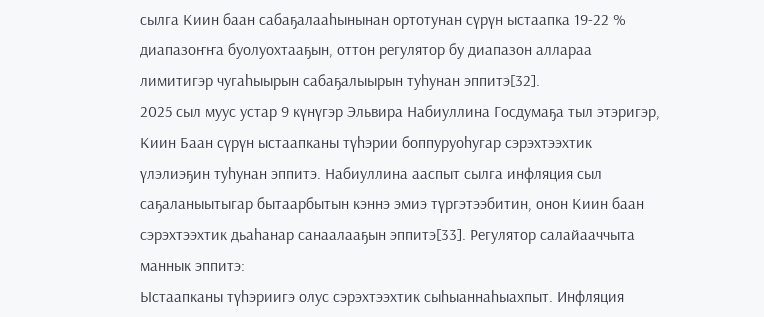сылга Киин баан сабаҕалааһынынан ортотунан сүрүн ыстаапка 19-22 % диапазоҥҥа буолуохтааҕын, оттон регулятор бу диапазон аллараа лимитигэр чугаһыырын сабаҕалыырын туһунан эппитэ[32].
2025 сыл муус устар 9 күнүгэр Эльвира Набиуллина Госдумаҕа тыл этэригэр, Киин Баан сүрүн ыстаапканы түһэрии боппуруоһугар сэрэхтээхтик үлэлиэҕин туһунан эппитэ. Набиуллина ааспыт сылга инфляция сыл саҕаланыытыгар бытаарбытын кэннэ эмиэ түргэтээбитин, онон Киин баан сэрэхтээхтик дьаһанар санаалааҕын эппитэ[33]. Регулятор салайааччыта маннык эппитэ:
Ыстаапканы түһэриигэ олус сэрэхтээхтик сыһыаннаһыахпыт. Инфляция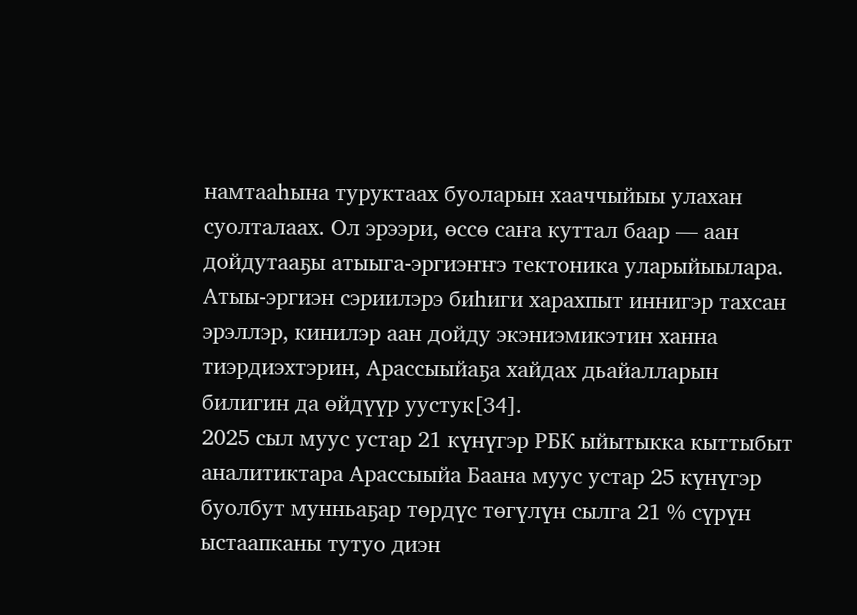намтааһына туруктаах буоларын хааччыйыы улахан суолталаах. Ол эрээри, өссө саҥа куттал баар — аан дойдутааҕы атыыга-эргиэҥҥэ тектоника уларыйыылара. Атыы-эргиэн сэриилэрэ биһиги харахпыт иннигэр тахсан эрэллэр, кинилэр аан дойду экэниэмикэтин ханна тиэрдиэхтэрин, Арассыыйаҕа хайдах дьайалларын билигин да өйдүүр уустук[34].
2025 сыл муус устар 21 күнүгэр РБК ыйытыкка кыттыбыт аналитиктара Арассыыйа Баана муус устар 25 күнүгэр буолбут мунньаҕар төрдүс төгүлүн сылга 21 % сүрүн ыстаапканы тутуо диэн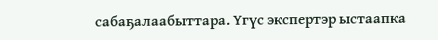сабаҕалаабыттара. Үгүс экспертэр ыстаапка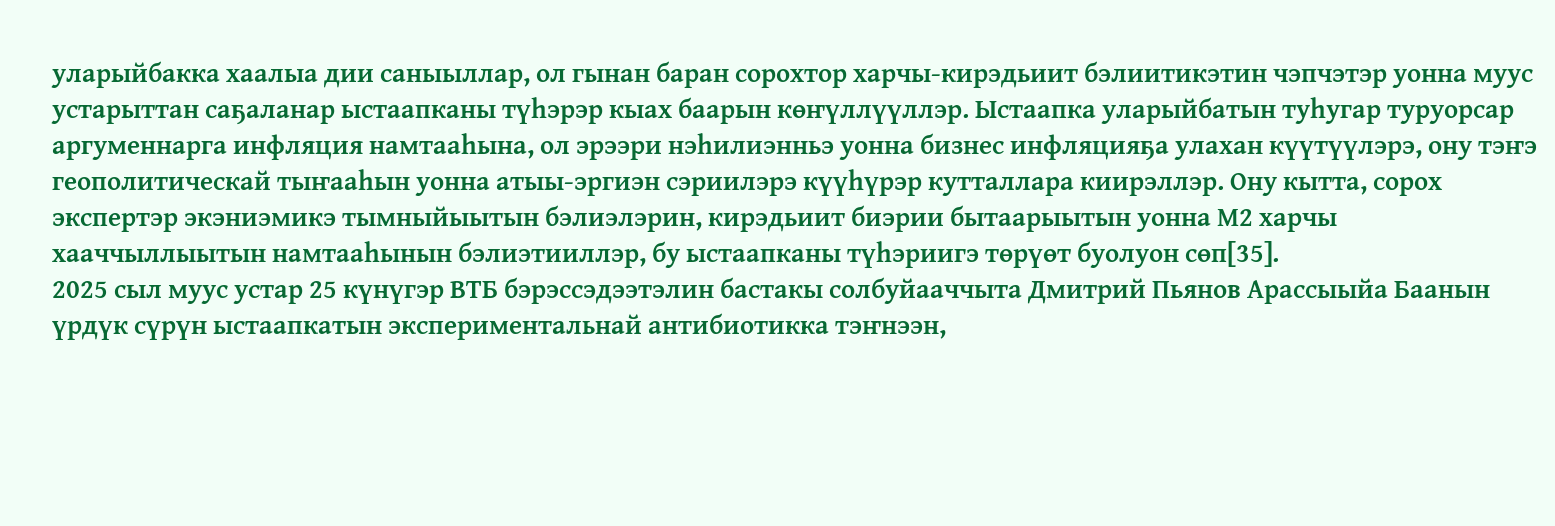уларыйбакка хаалыа дии саныыллар, ол гынан баран сорохтор харчы-кирэдьиит бэлиитикэтин чэпчэтэр уонна муус устарыттан саҕаланар ыстаапканы түһэрэр кыах баарын көҥүллүүллэр. Ыстаапка уларыйбатын туһугар туруорсар аргуменнарга инфляция намтааһына, ол эрээри нэһилиэнньэ уонна бизнес инфляцияҕа улахан күүтүүлэрэ, ону тэҥэ геополитическай тыҥааһын уонна атыы-эргиэн сэриилэрэ күүһүрэр кутталлара киирэллэр. Ону кытта, сорох экспертэр экэниэмикэ тымныйыытын бэлиэлэрин, кирэдьиит биэрии бытаарыытын уонна М2 харчы хааччыллыытын намтааһынын бэлиэтииллэр, бу ыстаапканы түһэриигэ төрүөт буолуон сөп[35].
2025 сыл муус устар 25 күнүгэр ВТБ бэрэссэдээтэлин бастакы солбуйааччыта Дмитрий Пьянов Арассыыйа Баанын үрдүк сүрүн ыстаапкатын экспериментальнай антибиотикка тэҥнээн,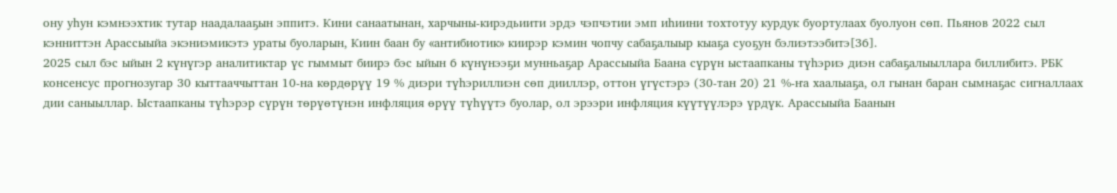ону уһун кэмнээхтик тутар наадалааҕын эппитэ. Кини санаатынан, харчыны-кирэдьиити эрдэ чэпчэтии эмп иһиини тохтотуу курдук буортулаах буолуон сөп. Пьянов 2022 сыл кэнниттэн Арассыыйа экэниэмикэтэ ураты буоларын, Киин баан бу «антибиотик» киирэр кэмин чопчу сабаҕалыыр кыаҕа суоҕун бэлиэтээбитэ[36].
2025 сыл бэс ыйын 2 күнүгэр аналитиктар үс гыммыт биирэ бэс ыйын 6 күнүнээҕи мунньаҕар Арассыыйа Баана сүрүн ыстаапканы түһэриэ диэн сабаҕалыыллара биллибитэ. РБК консенсус прогнозугар 30 кыттааччыттан 10-на көрдөрүү 19 % диэри түһэриллиэн сөп дииллэр, оттон үгүстэрэ (30-тан 20) 21 %-ҥа хаалыаҕа, ол гынан баран сымнаҕас сигналлаах дии саныыллар. Ыстаапканы түһэрэр сүрүн төрүөтүнэн инфляция өрүү түһүүтэ буолар, ол эрээри инфляция күүтүүлэрэ үрдүк. Арассыыйа Баанын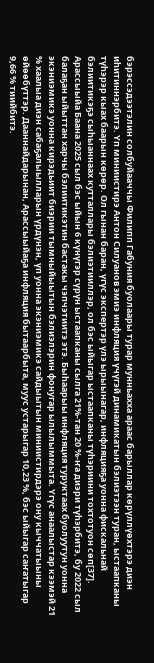бэрэссэдээтэлин солбуйааччы Филипп Габуния буолаары турар мунньахха араас барыллар көрүллүөхтэрэ диэн иһитиннэрбитэ. Үп миниистирэ Антон Силуанов эмиэ инфляция үчүгэй динамикатын бэлиэтээн туран, ыстаапканы түһэрэр кыах баарын көрөр. Ол гынан баран, үгүс экспертэр үлэ ырыынагар, инфляцияҕа уонна фискальнай бэлиитикэҕэ сыһыаннаах кутталлары бэлиэтииллэр, ол бэс ыйыгар ыстаапканы түһэриини тохтотуон сөп[37].
Арассыыйа Баана 2025 сыл бэс ыйын 6 күнүгэр сүрүн ыстаапканы сылга 21%-тан 20 %-ҥа диэри түһэрбитэ, бу 2022 сыл балаҕан ыйыттан харчы бэлиитикэтин бастакы чэпчэтиитэ этэ. Быһаарыы инфляция туруктаах буолуутун уонна экэниэмикэ уонна кирэдьиит биэрии тымныйыытын бэлиэлэрин фонугар ылылыммыта. Үгүс анаалыстар кээмэй 21 % хаалыа диэн сабаҕалыылларын үрдүнэн, үп уонна экэниэмикэ сайдыытын миниистирдэрэ ону кыччатыыны өйөөбүттэр. Дааннайдарынан, Арассыыйаҕа инфляция бытаарбыта, муус устарыгар 10,23 %, бэс ыйыгар саҥатыгар 9,66 % тиийбитэ.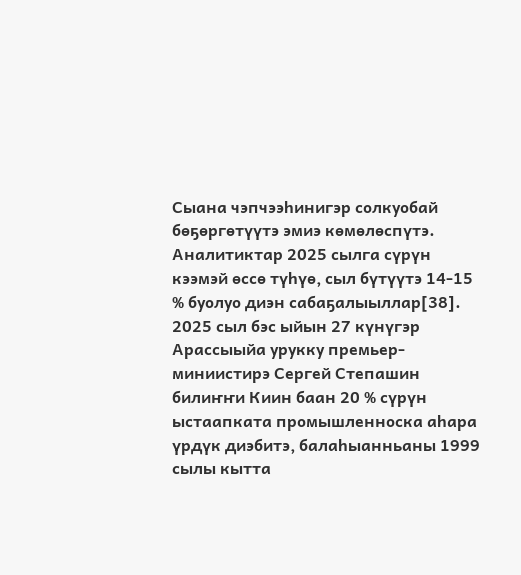Сыана чэпчээһинигэр солкуобай бөҕөргөтүүтэ эмиэ көмөлөспүтэ. Аналитиктар 2025 сылга сүрүн кээмэй өссө түһүө, сыл бүтүүтэ 14-15 % буолуо диэн сабаҕалыыллар[38].
2025 сыл бэс ыйын 27 күнүгэр Арассыыйа урукку премьер-миниистирэ Сергей Степашин билиҥҥи Киин баан 20 % сүрүн ыстаапката промышленноска аһара үрдүк диэбитэ, балаһыанньаны 1999 сылы кытта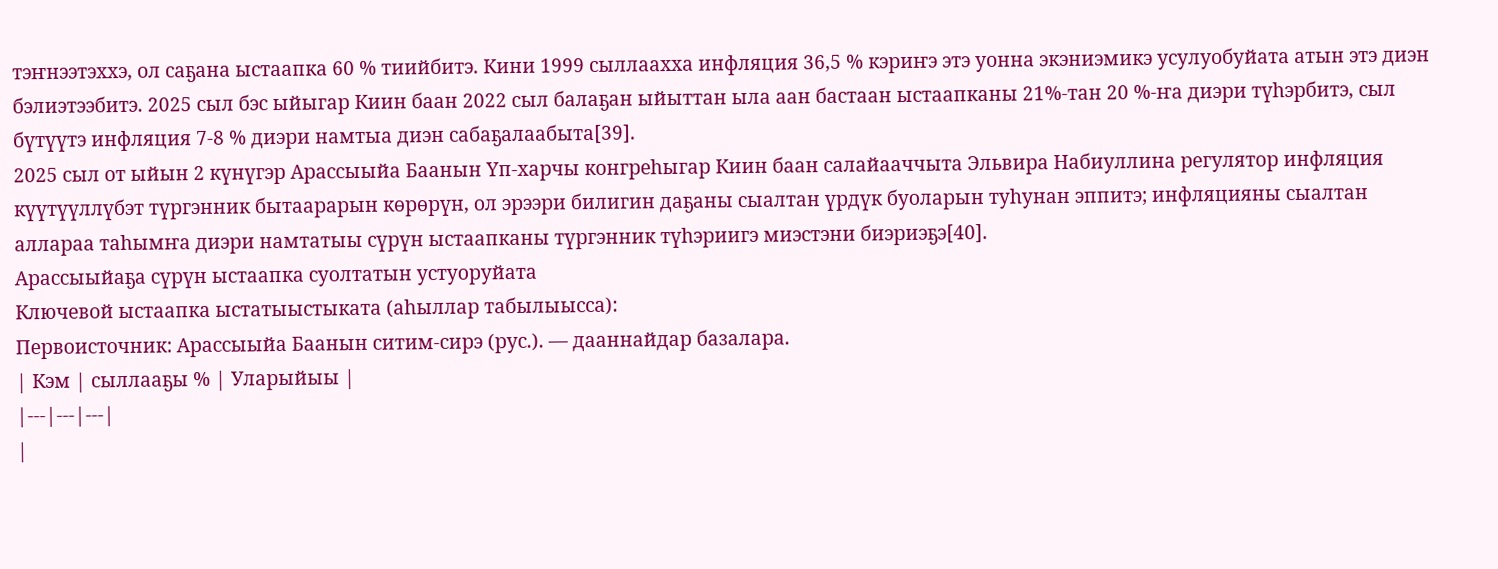тэҥнээтэххэ, ол саҕана ыстаапка 60 % тиийбитэ. Кини 1999 сыллаахха инфляция 36,5 % кэриҥэ этэ уонна экэниэмикэ усулуобуйата атын этэ диэн бэлиэтээбитэ. 2025 сыл бэс ыйыгар Киин баан 2022 сыл балаҕан ыйыттан ыла аан бастаан ыстаапканы 21%-тан 20 %-ҥа диэри түһэрбитэ, сыл бүтүүтэ инфляция 7-8 % диэри намтыа диэн сабаҕалаабыта[39].
2025 сыл от ыйын 2 күнүгэр Арассыыйа Баанын Үп-харчы конгреһыгар Киин баан салайааччыта Эльвира Набиуллина регулятор инфляция күүтүүллүбэт түргэнник бытаарарын көрөрүн, ол эрээри билигин даҕаны сыалтан үрдүк буоларын туһунан эппитэ; инфляцияны сыалтан аллараа таһымҥа диэри намтатыы сүрүн ыстаапканы түргэнник түһэриигэ миэстэни биэриэҕэ[40].
Арассыыйаҕа сүрүн ыстаапка суолтатын устуоруйата
Ключевой ыстаапка ыстатыыстыката (аһыллар табылыысса):
Первоисточник: Арассыыйа Баанын ситим-сирэ (рус.). — дааннайдар базалара.
| Кэм | сыллааҕы % | Уларыйыы |
|---|---|---|
|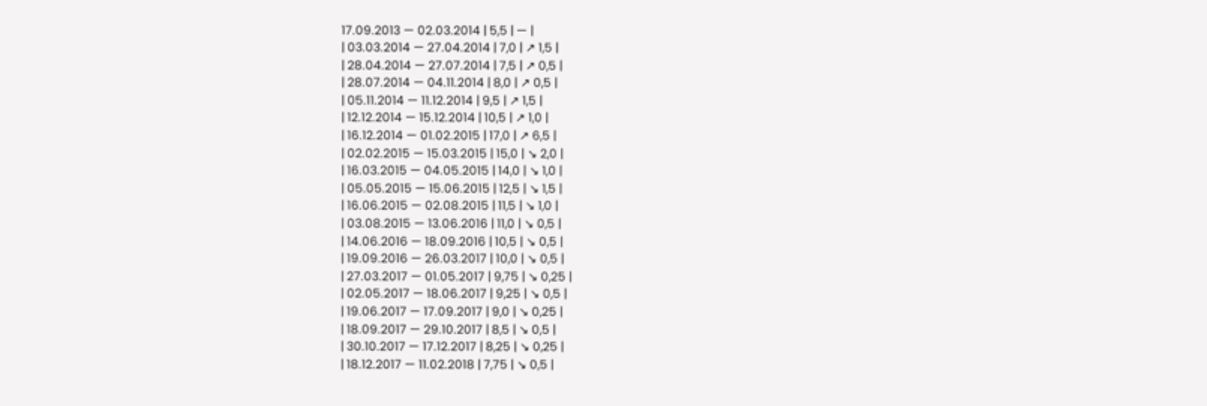17.09.2013 — 02.03.2014 | 5,5 | — |
| 03.03.2014 — 27.04.2014 | 7,0 | ↗ 1,5 |
| 28.04.2014 — 27.07.2014 | 7,5 | ↗ 0,5 |
| 28.07.2014 — 04.11.2014 | 8,0 | ↗ 0,5 |
| 05.11.2014 — 11.12.2014 | 9,5 | ↗ 1,5 |
| 12.12.2014 — 15.12.2014 | 10,5 | ↗ 1,0 |
| 16.12.2014 — 01.02.2015 | 17,0 | ↗ 6,5 |
| 02.02.2015 — 15.03.2015 | 15,0 | ↘ 2,0 |
| 16.03.2015 — 04.05.2015 | 14,0 | ↘ 1,0 |
| 05.05.2015 — 15.06.2015 | 12,5 | ↘ 1,5 |
| 16.06.2015 — 02.08.2015 | 11,5 | ↘ 1,0 |
| 03.08.2015 — 13.06.2016 | 11,0 | ↘ 0,5 |
| 14.06.2016 — 18.09.2016 | 10,5 | ↘ 0,5 |
| 19.09.2016 — 26.03.2017 | 10,0 | ↘ 0,5 |
| 27.03.2017 — 01.05.2017 | 9,75 | ↘ 0,25 |
| 02.05.2017 — 18.06.2017 | 9,25 | ↘ 0,5 |
| 19.06.2017 — 17.09.2017 | 9,0 | ↘ 0,25 |
| 18.09.2017 — 29.10.2017 | 8,5 | ↘ 0,5 |
| 30.10.2017 — 17.12.2017 | 8,25 | ↘ 0,25 |
| 18.12.2017 — 11.02.2018 | 7,75 | ↘ 0,5 |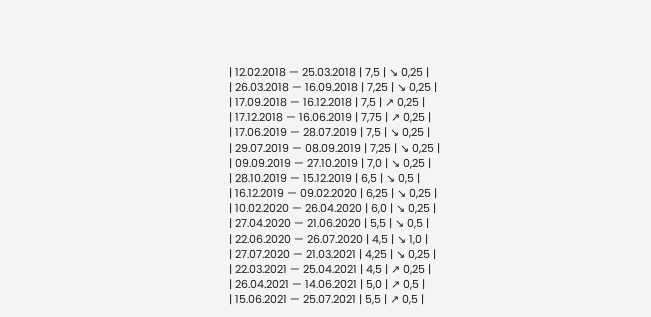| 12.02.2018 — 25.03.2018 | 7,5 | ↘ 0,25 |
| 26.03.2018 — 16.09.2018 | 7,25 | ↘ 0,25 |
| 17.09.2018 — 16.12.2018 | 7,5 | ↗ 0,25 |
| 17.12.2018 — 16.06.2019 | 7,75 | ↗ 0,25 |
| 17.06.2019 — 28.07.2019 | 7,5 | ↘ 0,25 |
| 29.07.2019 — 08.09.2019 | 7,25 | ↘ 0,25 |
| 09.09.2019 — 27.10.2019 | 7,0 | ↘ 0,25 |
| 28.10.2019 — 15.12.2019 | 6,5 | ↘ 0,5 |
| 16.12.2019 — 09.02.2020 | 6,25 | ↘ 0,25 |
| 10.02.2020 — 26.04.2020 | 6,0 | ↘ 0,25 |
| 27.04.2020 — 21.06.2020 | 5,5 | ↘ 0,5 |
| 22.06.2020 — 26.07.2020 | 4,5 | ↘ 1,0 |
| 27.07.2020 — 21.03.2021 | 4,25 | ↘ 0,25 |
| 22.03.2021 — 25.04.2021 | 4,5 | ↗ 0,25 |
| 26.04.2021 — 14.06.2021 | 5,0 | ↗ 0,5 |
| 15.06.2021 — 25.07.2021 | 5,5 | ↗ 0,5 |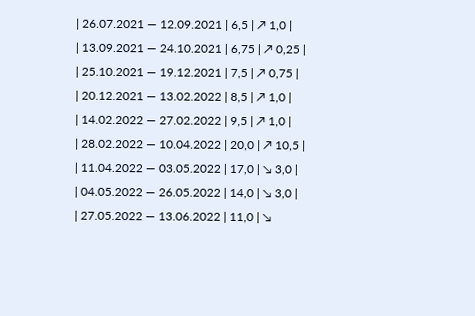| 26.07.2021 — 12.09.2021 | 6,5 | ↗ 1,0 |
| 13.09.2021 — 24.10.2021 | 6,75 | ↗ 0,25 |
| 25.10.2021 — 19.12.2021 | 7,5 | ↗ 0,75 |
| 20.12.2021 — 13.02.2022 | 8,5 | ↗ 1,0 |
| 14.02.2022 — 27.02.2022 | 9,5 | ↗ 1,0 |
| 28.02.2022 — 10.04.2022 | 20,0 | ↗ 10,5 |
| 11.04.2022 — 03.05.2022 | 17,0 | ↘ 3,0 |
| 04.05.2022 — 26.05.2022 | 14,0 | ↘ 3,0 |
| 27.05.2022 — 13.06.2022 | 11,0 | ↘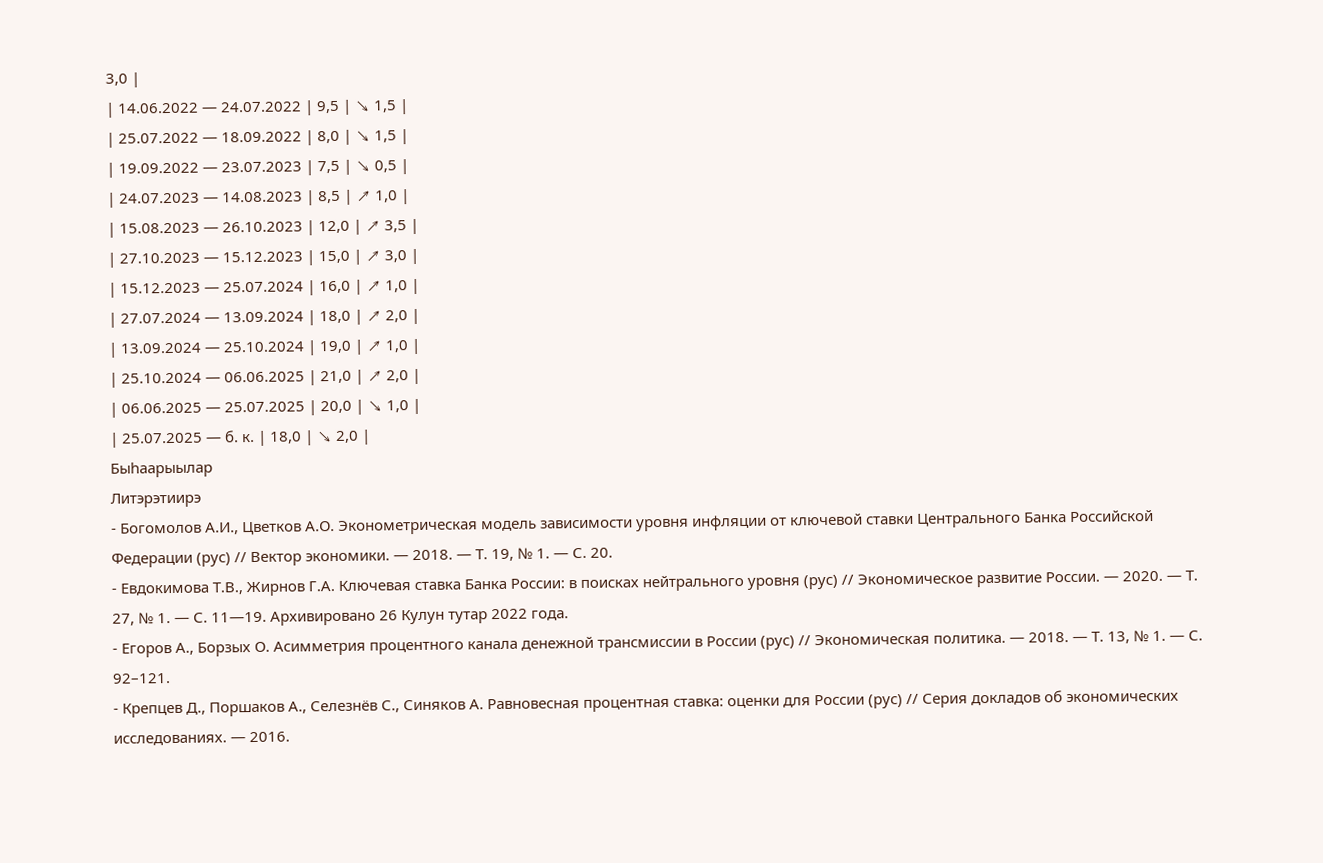3,0 |
| 14.06.2022 — 24.07.2022 | 9,5 | ↘ 1,5 |
| 25.07.2022 — 18.09.2022 | 8,0 | ↘ 1,5 |
| 19.09.2022 — 23.07.2023 | 7,5 | ↘ 0,5 |
| 24.07.2023 — 14.08.2023 | 8,5 | ↗ 1,0 |
| 15.08.2023 — 26.10.2023 | 12,0 | ↗ 3,5 |
| 27.10.2023 — 15.12.2023 | 15,0 | ↗ 3,0 |
| 15.12.2023 — 25.07.2024 | 16,0 | ↗ 1,0 |
| 27.07.2024 — 13.09.2024 | 18,0 | ↗ 2,0 |
| 13.09.2024 — 25.10.2024 | 19,0 | ↗ 1,0 |
| 25.10.2024 — 06.06.2025 | 21,0 | ↗ 2,0 |
| 06.06.2025 — 25.07.2025 | 20,0 | ↘ 1,0 |
| 25.07.2025 — б. к. | 18,0 | ↘ 2,0 |
Быһаарыылар
Литэрэтиирэ
- Богомолов А.И., Цветков А.О. Эконометрическая модель зависимости уровня инфляции от ключевой ставки Центрального Банка Российской Федерации (рус) // Вектор экономики. — 2018. — Т. 19, № 1. — С. 20.
- Евдокимова Т.В., Жирнов Г.А. Ключевая ставка Банка России: в поисках нейтрального уровня (рус) // Экономическое развитие России. — 2020. — Т. 27, № 1. — С. 11—19. Архивировано 26 Кулун тутар 2022 года.
- Егоров А., Борзых О. Асимметрия процентного канала денежной трансмиссии в России (рус) // Экономическая политика. — 2018. — Т. 13, № 1. — С. 92–121.
- Крепцев Д., Поршаков А., Селезнёв С., Синяков А. Равновесная процентная ставка: оценки для России (рус) // Серия докладов об экономических исследованиях. — 2016.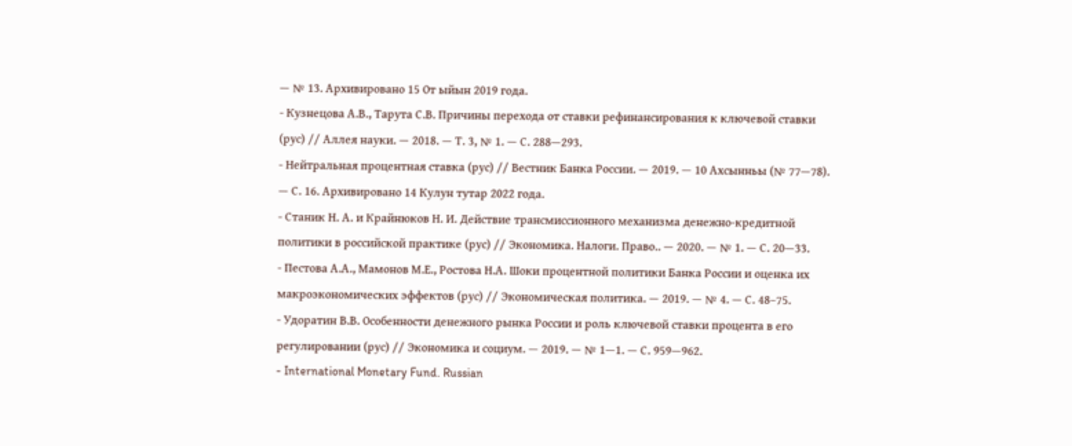— № 13. Архивировано 15 От ыйын 2019 года.
- Кузнецова А.В., Тарута С.В. Причины перехода от ставки рефинансирования к ключевой ставки (рус) // Аллея науки. — 2018. — Т. 3, № 1. — С. 288—293.
- Нейтральная процентная ставка (рус) // Вестник Банка России. — 2019. — 10 Ахсынньы (№ 77—78). — С. 16. Архивировано 14 Кулун тутар 2022 года.
- Станик Н. А. и Крайнюков Н. И. Действие трансмиссионного механизма денежно-кредитной политики в российской практике (рус) // Экономика. Налоги. Право.. — 2020. — № 1. — С. 20—33.
- Пестова А.А., Мамонов М.Е., Ростова Н.А. Шоки процентной политики Банка России и оценка их макроэкономических эффектов (рус) // Экономическая политика. — 2019. — № 4. — С. 48–75.
- Удоратин В.В. Особенности денежного рынка России и роль ключевой ставки процента в его регулировании (рус) // Экономика и социум. — 2019. — № 1—1. — С. 959—962.
- International Monetary Fund. Russian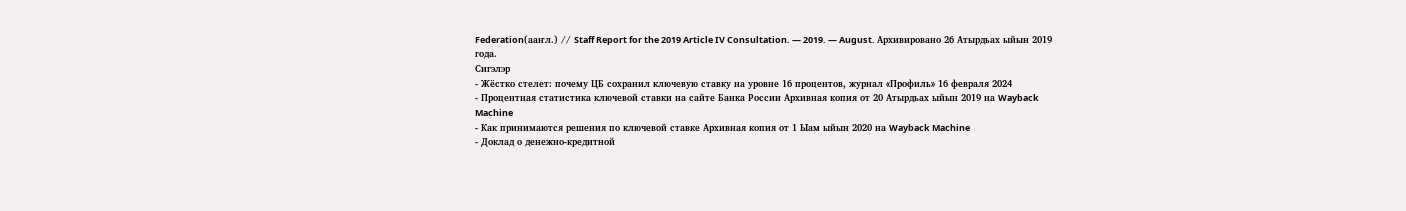Federation(ааҥл.) // Staff Report for the 2019 Article IV Consultation. — 2019. — August. Архивировано 26 Атырдьах ыйын 2019 года.
Сигэлэр
- Жёстко стелет: почему ЦБ сохранил ключевую ставку на уровне 16 процентов, журнал «Профиль» 16 февраля 2024
- Процентная статистика ключевой ставки на сайте Банка России Архивная копия от 20 Атырдьах ыйын 2019 на Wayback Machine
- Как принимаются решения по ключевой ставке Архивная копия от 1 Ыам ыйын 2020 на Wayback Machine
- Доклад о денежно-кредитной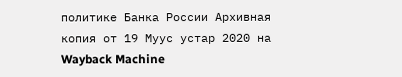политике Банка России Архивная копия от 19 Муус устар 2020 на Wayback Machine